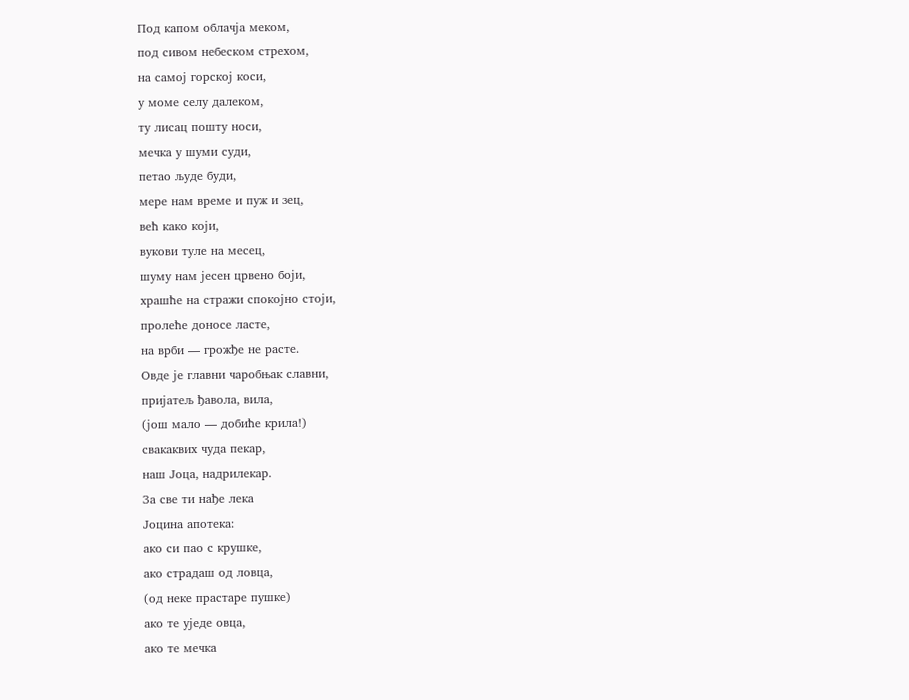Под капом облачја меком,
под сивом небеском стрехом,
на самој горској коси,
у моме селу далеком,
ту лисац пошту носи,
мечка у шуми суди,
петао људе буди,
мере нам време и пуж и зец,
већ како који,
вукови туле на месец,
шуму нам јесен црвено боји,
храшће на стражи спокојно стоји,
пролеће доносе ласте,
на врби — грожђе не расте.
Овде је главни чаробњак славни,
пријатељ ђавола, вила,
(још мало — добиће крила!)
свакаквих чуда пекар,
наш Јоца, надрилекар.
За све ти нађе лека
Јоцина апотека:
ако си пао с крушке,
ако страдаш од ловца,
(од неке прастаре пушке)
ако те уједе овца,
ако те мечка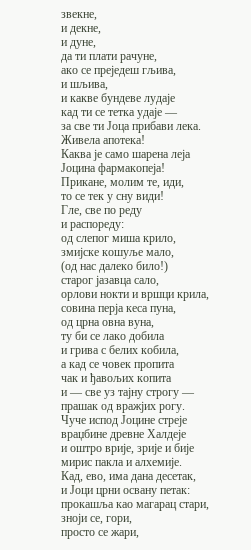звекне,
и декне,
и дуне,
да ти плати рачуне,
ако се преједеш гљива,
и шљива,
и какве бундеве лудаје
кад ти се тетка удаје —
за све ти Јоца прибави лека.
Живела апотека!
Каква је само шарена леја
Јоцина фармакопеја!
Прикане, молим те, иди,
то се тек у сну види!
Гле, све по реду
и распореду:
од слепог миша крило,
змијске кошуље мало,
(од нас далеко било!)
старог јазавца сало,
орлови нокти и вршци крила,
совина перја кеса пуна,
од црна овна вуна,
ту би се лако добила
и грива с белих кобила,
а кад се човек пропита
чак и ђавољих копита
и — све уз тајну строгу —
прашак од вражјих рогу.
Чуче испод Јоцине стреје
враџбине древне Халдеје
и оштро врије, зрије и бије
мирис пакла и алхемије.
Кад, ево, има дана десетак,
и Јоци црни освану петак:
прокашља као магарац стари,
зноји се, гори,
просто се жари,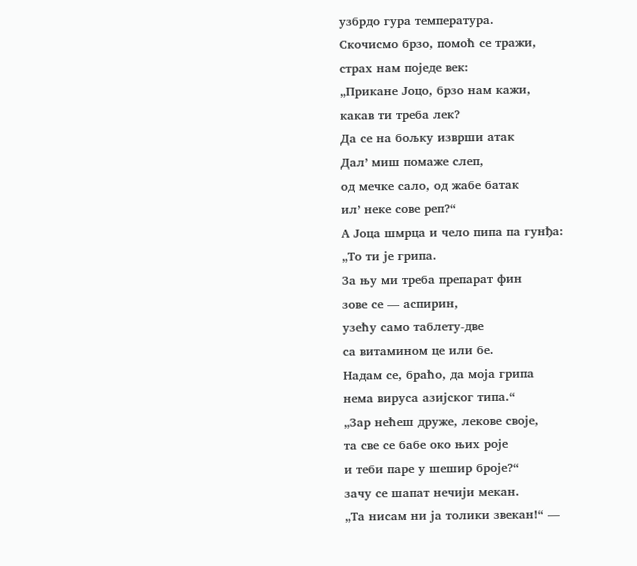узбрдо гура температура.
Скочисмо брзо, помоћ се тражи,
страх нам поједе век:
„Прикане Јоцо, брзо нам кажи,
какав ти треба лек?
Да се на бољку изврши атак
Дал’ миш помаже слеп,
од мечке сало, од жабе батак
ил’ неке сове реп?“
А Јоца шмрца и чело пипа па гунђа:
„То ти је грипа.
За њу ми треба препарат фин
зове се — аспирин,
узећу само таблету-две
са витамином це или бе.
Надам се, браћо, да моја грипа
нема вируса азијског типа.“
„Зар нећеш друже, лекове своје,
та све се бабе око њих роје
и теби паре у шешир броје?“
зачу се шапат нечији мекан.
„Та нисам ни ја толики звекан!“ —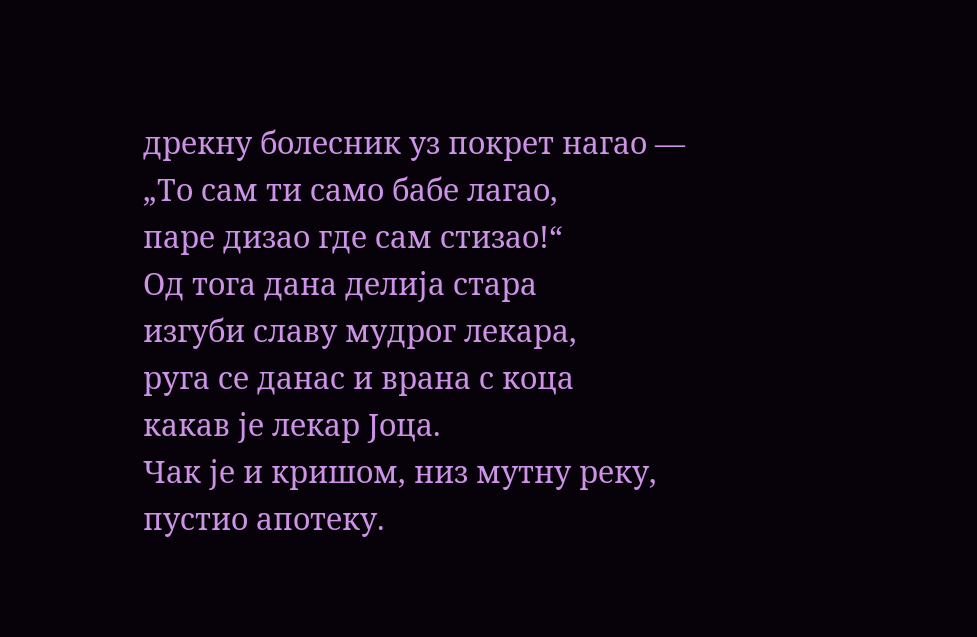дрекну болесник уз покрет нагао —
„То сам ти само бабе лагао,
паре дизао где сам стизао!“
Од тога дана делија стара
изгуби славу мудрог лекара,
руга се данас и врана с коца
какав је лекар Јоца.
Чак је и кришом, низ мутну реку,
пустио апотеку.